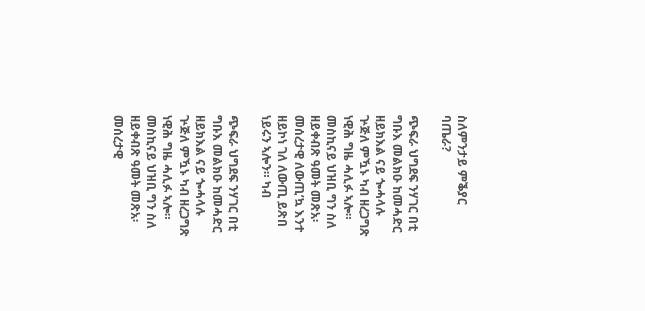ስለምንታይ ምቕያር ባጤራ?

ጭፍራ ህግደፍ ንሃገር በቲ ግቡእ መልክዑ ከመሓድር ዘይክእል ናይ ጐሓላሉ ጕጅለ ምዃኑ ካብ ዘረጋግጽ ነዊሕ ግዜ ሓሊፉ ኣሎ። መስኪናይ ህዝቢ ግን ስለ ዘይቀብጽ ዓመት መጽአ፡ መሰረታዊ ለውጢ’ኳ እንተ ዘይኮነ ገለ ለውጢ ይጽበ ነይሩን ኣሎን። ካብ

ጭፍራ ህግደፍ ንሃገር በቲ ግቡእ መልክዑ ከመሓድር ዘይክእል ናይ ጐሓላሉ ጕጅለ ምዃኑ ካብ ዘረጋግጽ ነዊሕ ግዜ ሓሊፉ ኣሎ። መስኪናይ ህዝቢ ግን ስለ ዘይቀብጽ ዓመት መጽአ፡ መሰረታዊ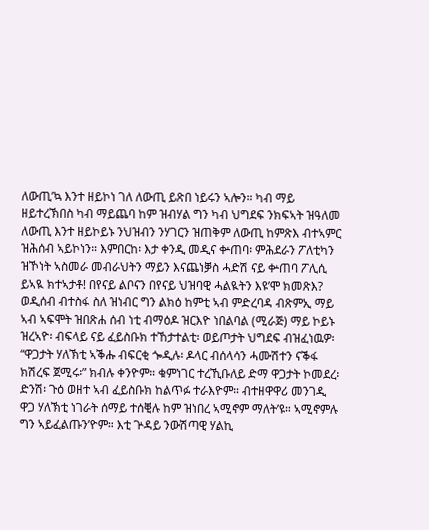ለውጢ’ኳ እንተ ዘይኮነ ገለ ለውጢ ይጽበ ነይሩን ኣሎን። ካብ ማይ ዘይተረኽበስ ካብ ማይጨባ ከም ዝብሃል ግን ካብ ህግደፍ ንክፍኣት ዝዓለመ ለውጢ እንተ ዘይኮይኑ ንህዝብን ንሃገርን ዝጠቅም ለውጢ ከምጽእ ብተኣምር ዝሕሰብ ኣይኮነን። እምበርከ፡ እታ ቀንዲ መዲና ቍጠባ፡ ምሕደራን ፖለቲካን ዝኾነት ኣስመራ መብራህትን ማይን እናጨነቓስ ሓድሽ ናይ ቍጠባ ፖሊሲ ይኣዪ ክተኣታቶ! በየናይ ልቦናን በየናይ ህዝባዊ ሓልዪትን እዩ’ሞ ክመጽእ? ወዲሰብ ብተስፋ ስለ ዝነብር ግን ልክዕ ከምቲ ኣብ ምድረባዳ ብጽምኢ ማይ ኣብ ኣፍሞት ዝበጽሐ ሰብ ነቲ ብማዕዶ ዝርእዮ ነበልባል (ሚራጅ) ማይ ኮይኑ ዝረኣዮ፡ ብፍላይ ናይ ፈይስቡክ ተኸታተልቲ፡ ወይጦታት ህግደፍ ብዝፈነዉዎ፡ “ዋጋታት ሃለኽቲ ኣቕሑ ብፍርቂ ጐዲሉ፡ ዶላር ብሰላሳን ሓሙሽተን ናቕፋ ክሽረፍ ጀሚሩ፡” ክብሉ ቀንዮም። ቁምነገር ተረኺቡለይ ድማ ዋጋታት ኮመደረ፡ ድንሽ፡ ጉዕ ወዘተ ኣብ ፈይስቡክ ከልጥፉ ተራእዮም። ብተዘዋዋሪ መንገዲ ዋጋ ሃለኽቲ ነገራት ሰማይ ተሰቒሉ ከም ዝነበረ ኣሚኖም ማለት’ዩ። ኣሚኖምሉ ግን ኣይፈልጡን’ዮም። እቲ ጕዳይ ንውሽጣዊ ሃልኪ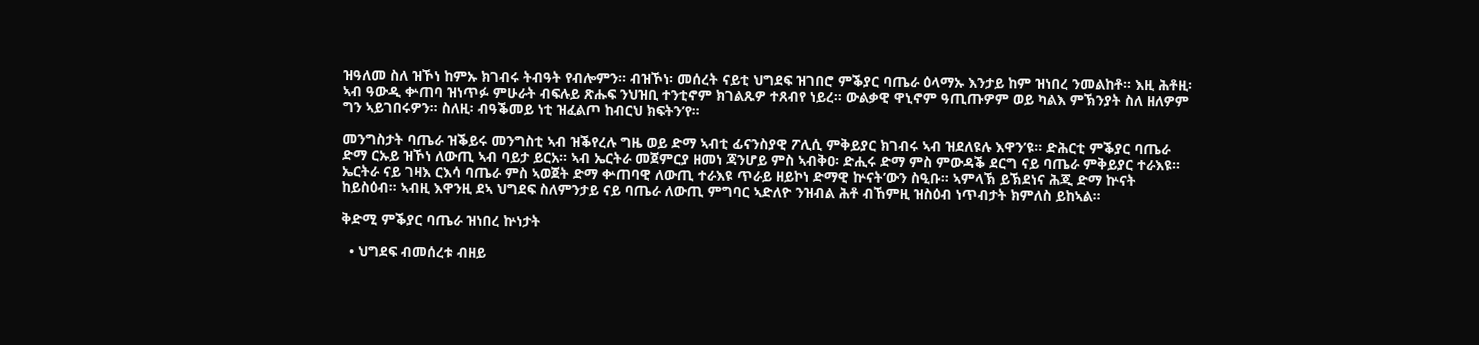ዝዓለመ ስለ ዝኾነ ከምኡ ክገብሩ ትብዓት የብሎምን። ብዝኾነ፡ መሰረት ናይቲ ህግደፍ ዝገበሮ ምቕያር ባጤራ ዕላማኡ እንታይ ከም ዝነበረ ንመልከቶ። እዚ ሕቶዚ፡ ኣብ ዓውዲ ቍጠባ ዝነጥፉ ምሁራት ብፍሉይ ጽሑፍ ንህዝቢ ተንቲኖም ክገልጹዎ ተጸብየ ነይረ። ውልቃዊ ዋኒኖም ዓጢጡዎም ወይ ካልእ ምኽንያት ስለ ዘለዎም ግን ኣይገበሩዎን። ስለዚ፡ ብዓቕመይ ነቲ ዝፈልጦ ከብርህ ክፍትን’የ።

መንግስታት ባጤራ ዝቕይሩ መንግስቲ ኣብ ዝቕየረሉ ግዜ ወይ ድማ ኣብቲ ፊናንስያዊ ፖሊሲ ምቅይያር ክገብሩ ኣብ ዝደለዩሉ እዋን’ዩ። ድሕርቲ ምቕያር ባጤራ ድማ ርኡይ ዝኾነ ለውጢ ኣብ ባይታ ይርአ። ኣብ ኤርትራ መጀምርያ ዘመነ ጃንሆይ ምስ ኣብቅዐ፡ ድሒሩ ድማ ምስ ምውዳቕ ደርግ ናይ ባጤራ ምቅይያር ተራእዩ። ኤርትራ ናይ ገዛእ ርእሳ ባጤራ ምስ ኣወጀት ድማ ቍጠባዊ ለውጢ ተራእዩ ጥራይ ዘይኮነ ድማዊ ኵናት’ውን ስዒቡ። ኣምላኽ ይኽደነና ሕጂ ድማ ኵናት ከይስዕብ። ኣብዚ እዋንዚ ደኣ ህግደፍ ስለምንታይ ናይ ባጤራ ለውጢ ምግባር ኣድለዮ ንዝብል ሕቶ ብኸምዚ ዝስዕብ ነጥብታት ክምለስ ይከኣል።

ቅድሚ ምቕያር ባጤራ ዝነበረ ኵነታት

  • ህግደፍ ብመሰረቱ ብዘይ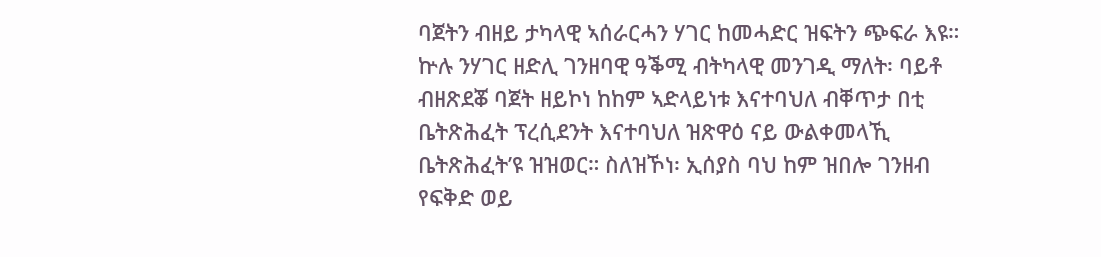ባጀትን ብዘይ ታካላዊ ኣሰራርሓን ሃገር ከመሓድር ዝፍትን ጭፍራ እዩ። ኵሉ ንሃገር ዘድሊ ገንዘባዊ ዓቕሚ ብትካላዊ መንገዲ ማለት፡ ባይቶ ብዘጽደቖ ባጀት ዘይኮነ ከከም ኣድላይነቱ እናተባህለ ብቐጥታ በቲ ቤትጽሕፈት ፕረሲደንት እናተባህለ ዝጽዋዕ ናይ ውልቀመላኺ ቤትጽሕፈት’ዩ ዝዝወር። ስለዝኾነ፡ ኢሰያስ ባህ ከም ዝበሎ ገንዘብ የፍቅድ ወይ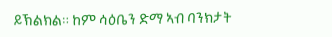ይኽልክል። ከም ሳዕቤን ድማ ኣብ ባንክታት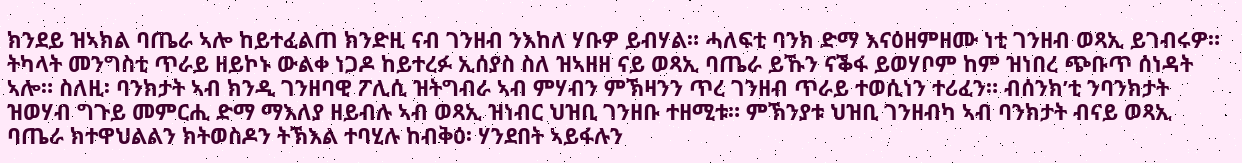ክንደይ ዝኣክል ባጤራ ኣሎ ከይተፈልጠ ክንድዚ ናብ ገንዘብ ንእከለ ሃቡዎ ይብሃል። ሓለፍቲ ባንክ ድማ እናዕዘምዘሙ ነቲ ገንዘብ ወጻኢ ይገብሩዎ። ትካላት መንግስቲ ጥራይ ዘይኮኑ ውልቀ ነጋዶ ከይተረፉ ኢሰያስ ስለ ዝኣዘዘ ናይ ወጻኢ ባጤራ ይኹን ናቕፋ ይወሃቦም ከም ዝነበረ ጭቡጥ ሰነዳት ኣሎ። ስለዚ፡ ባንክታት ኣብ ክንዲ ገንዘባዊ ፖሊሲ ዝትግብራ ኣብ ምሃብን ምኽዛንን ጥረ ገንዘብ ጥራይ ተወሲነን ተሪፈን። ብሰንክ’ቲ ንባንክታት ዝወሃብ ግጉይ መምርሒ ድማ ማእለያ ዘይብሉ ኣብ ወጻኢ ዝነብር ህዝቢ ገንዘቡ ተዘሚቱ። ምኽንያቱ ህዝቢ ገንዘብካ ኣብ ባንክታት ብናይ ወጻኢ ባጤራ ክተዋህልልን ክትወስዶን ትኽእል ተባሂሉ ከብቅዕ፡ ሃንደበት ኣይፋሉን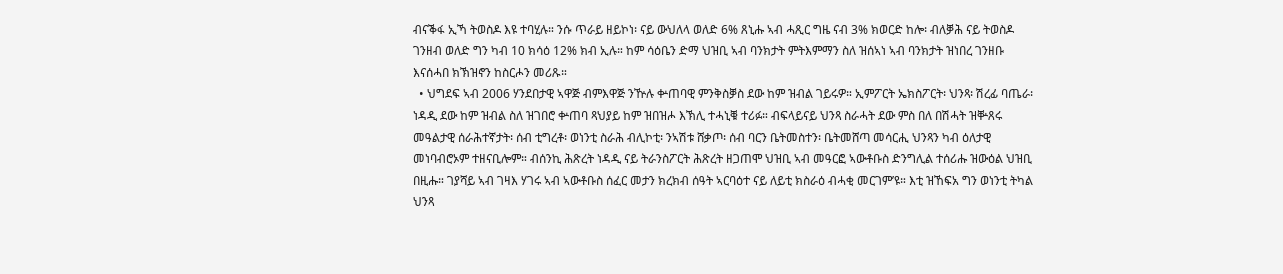ብናቕፋ ኢኻ ትወስዶ እዩ ተባሂሉ። ንሱ ጥራይ ዘይኮነ፡ ናይ ውህለላ ወለድ 6% ጸኒሑ ኣብ ሓጺር ግዜ ናብ 3% ክወርድ ከሎ፡ ብለቓሕ ናይ ትወስዶ ገንዘብ ወለድ ግን ካብ 10 ክሳዕ 12% ክብ ኢሉ። ከም ሳዕቤን ድማ ህዝቢ ኣብ ባንክታት ምትእምማን ስለ ዝሰኣነ ኣብ ባንክታት ዝነበረ ገንዘቡ እናሰሓበ ክኽዝኖን ከስርሖን መሪጹ።
  • ህግደፍ ኣብ 2006 ሃንደበታዊ ኣዋጅ ብምእዋጅ ንዅሉ ቍጠባዊ ምንቅስቓስ ደው ከም ዝብል ገይሩዎ። ኢምፖርት ኤክስፖርት፡ ህንጻ፡ ሽረፊ ባጤራ፡ ነዳዲ ደው ከም ዝብል ስለ ዝገበሮ ቍጠባ ጻህያይ ከም ዝበዝሖ እኽሊ ተሓኒቑ ተሪፉ። ብፍላይናይ ህንጻ ስራሓት ደው ምስ በለ በሽሓት ዝቝጸሩ መዓልታዊ ሰራሕተኛታት፡ ሰብ ቲግረቶ፡ ወነንቲ ስራሕ ብሊኮቲ፡ ንኣሽቱ ሸቃጦ፡ ሰብ ባርን ቤትመስተን፡ ቤትመሸጣ መሳርሒ ህንጻን ካብ ዕለታዊ መነባብሮኦም ተዘናቢሎም። ብሰንኪ ሕጽረት ነዳዲ ናይ ትራንስፖርት ሕጽረት ዘጋጠሞ ህዝቢ ኣብ መዓርፎ ኣውቶቡስ ድንግሊል ተሰሪሑ ዝውዕል ህዝቢ በዚሑ። ገያሻይ ኣብ ገዛእ ሃገሩ ኣብ ኣውቶቡስ ሰፈር መታን ክረክብ ሰዓት ኣርባዕተ ናይ ለይቲ ክስራዕ ብሓቂ መርገም’ዩ። እቲ ዝኸፍአ ግን ወነንቲ ትካል ህንጻ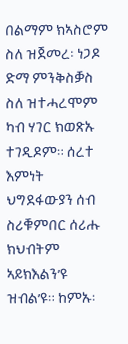በልማም ክኣስሮም ስለ ዝጀመረ፡ ነጋዶ ድማ ምንቅስቓስ ስለ ዝተሓረሞም ካብ ሃገር ክወጽኡ ተገዲዶም። ሰረተ እምነት ህግደፋውያን ሰብ ስሪቑምበር ሰሪሑ ክህብትም ኣይክእልን’ዩ ዝብል’ዩ። ከምኡ፡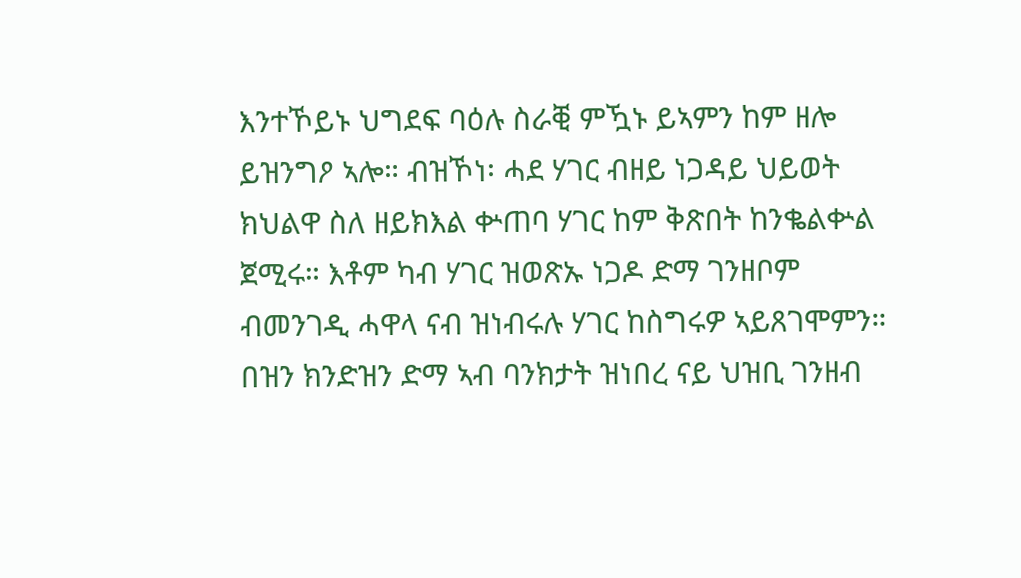እንተኾይኑ ህግደፍ ባዕሉ ስራቒ ምዃኑ ይኣምን ከም ዘሎ ይዝንግዖ ኣሎ። ብዝኾነ፡ ሓደ ሃገር ብዘይ ነጋዳይ ህይወት ክህልዋ ስለ ዘይክእል ቍጠባ ሃገር ከም ቅጽበት ከንቈልቍል ጀሚሩ። እቶም ካብ ሃገር ዝወጽኡ ነጋዶ ድማ ገንዘቦም ብመንገዲ ሓዋላ ናብ ዝነብሩሉ ሃገር ከስግሩዎ ኣይጸገሞምን። በዝን ክንድዝን ድማ ኣብ ባንክታት ዝነበረ ናይ ህዝቢ ገንዘብ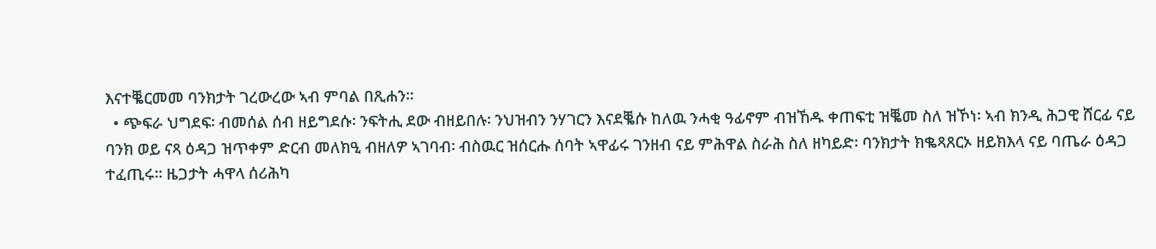እናተቘርመመ ባንክታት ገረውረው ኣብ ምባል በጺሐን።
  • ጭፍራ ህግደፍ፡ ብመሰል ሰብ ዘይግደሱ፡ ንፍትሒ ደው ብዘይበሉ፡ ንህዝብን ንሃገርን እናደቘሱ ከለዉ ንሓቂ ዓፊኖም ብዝኸዱ ቀጠፍቲ ዝቘመ ስለ ዝኾነ፡ ኣብ ክንዲ ሕጋዊ ሸርፊ ናይ ባንክ ወይ ናጻ ዕዳጋ ዝጥቀም ድርብ መለክዒ ብዘለዎ ኣገባብ፡ ብስዉር ዝሰርሑ ሰባት ኣዋፊሩ ገንዘብ ናይ ምሕዋል ስራሕ ስለ ዘካይድ፡ ባንክታት ክቈጻጸርኦ ዘይክእላ ናይ ባጤራ ዕዳጋ ተፈጢሩ። ዜጋታት ሓዋላ ሰሪሕካ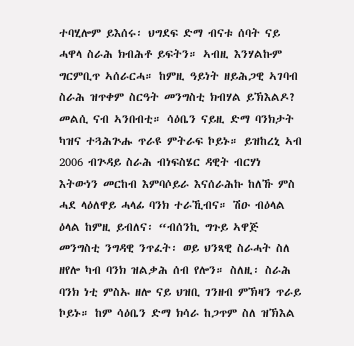ተባሂሎም ይእሰሩ፡ ህግደፍ ድማ ብናቱ ሰባት ናይ ሓዋላ ስራሕ ክብሕቶ ይፍትን። ኣብዚ እንሃልኩም ግርምቢጥ ኣሰራርሓ። ከምዚ ዓይነት ዘይሕጋዊ ኣገባብ ስራሕ ዝጥቀም ስርዓት መንግስቲ ክብሃል ይኽእልዶ? መልሲ ናብ ኣንበብቲ። ሳዕቤን ናይዚ ድማ ባንክታት ካዝና ተጓሕጕሑ ጥራዩ ምትራፍ ኮይኑ። ይዝከረኒ ኣብ 2006 ብጕዳይ ስራሕ ብነፍስሄር ዳዊት ብርሃነ እትውነን መርከብ እምባሶይራ እናሰራሕኩ ከለኹ ምስ ሓደ ላዕለዋይ ሓላፊ ባንክ ተራኺብና። ሽዑ ብዕላል ዕላል ከምዚ ይብለና፡ “ብሰንኪ ግጉይ ኣዋጅ መንግስቲ ንግዳዊ ንጥፈት፡ ወይ ህንጻዊ ስራሓት ስለ ዘየሎ ካብ ባንክ ዝልቃሕ ሰብ የሎን። ስለዚ፡ ስራሕ ባንክ ነቲ ምስኡ ዘሎ ናይ ህዝቢ ገንዘብ ምኽዛን ጥራይ ኮይኑ። ከም ሳዕቤን ድማ ክሳራ ከጋጥም ስለ ዝኽእል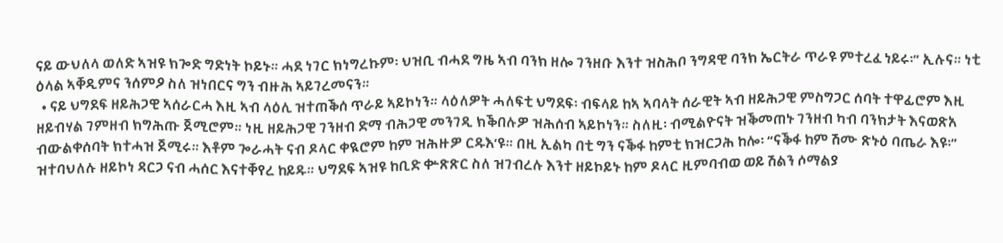ናይ ውህለላ ወለድ ኣዝዩ ክጐድ ግድነት ኮይኑ። ሓደ ነገር ክነግረኩም፡ ህዝቢ ብሓደ ግዜ ኣብ ባንክ ዘሎ ገንዘቡ እንተ ዝስሕቦ ንግዳዊ ባንክ ኤርትራ ጥራዩ ምተረፈ ነይሩ፡” ኢሉና። ነቲ ዕላል ኣቐዲምና ንሰምዖ ስለ ዝነበርና ግን ብዙሕ ኣይገረመናን።
  • ናይ ህግደፍ ዘይሕጋዊ ኣሰራርሓ እዚ ኣብ ላዕሊ ዝተጠቕሰ ጥራይ ኣይኮነን። ላዕለዎት ሓለፍቲ ህግደፍ፡ ብፍላይ ከኣ ኣባላት ሰራዊት ኣብ ዘይሕጋዊ ምስግጋር ሰባት ተዋፊሮም እዚ ዘይብሃል ገምዘብ ክግሕጡ ጀሚሮም። ነዚ ዘይሕጋዊ ገንዘብ ድማ ብሕጋዊ መንገዲ ክቕበሉዎ ዝሕሰብ ኣይኮነን። ስለዚ፡ ብሚልዮናት ዝቕመጠኑ ገንዘብ ካብ ባንክታት እናወጽአ ብውልቀሰባት ክተሓዝ ጀሚሩ። እቶም ጐራሓት ናብ ዶላር ቀዪሮም ከም ዝሕዙዎ ርዱእ’ዩ። በዚ ኢልካ በቲ ግን ናቕፋ ከምቲ ክዝርጋሕ ከሎ፡ “ናቕፋ ከም ሽሙ ጽኑዕ ባጤራ እዩ፡” ዝተባህለሉ ዘይኮነ ዳርጋ ናብ ሓሰር እናተቐየረ ከይዱ። ህግደፍ ኣዝዩ ከቢድ ቍጽጽር ስለ ዝገብረሉ እንተ ዘይኮይኑ ከም ዶላር ዚምባብወ ወይ ሽልን ሶማልያ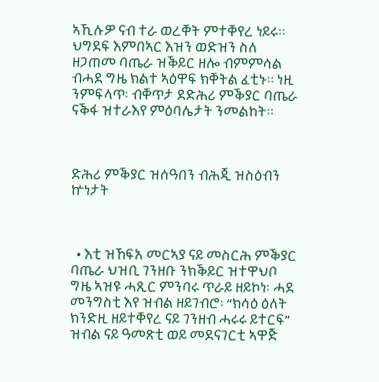ኣኺሉዎ ናብ ተራ ወረቐት ምተቐየረ ነይሩ። ህግደፍ እምበኣር እዝን ወድዝን ስለ ዘጋጠመ ባጤራ ዝቕይር ዘሎ ብምምሳል ብሓደ ግዜ ክልተ ኣዕዋፍ ክቐትል ፈቲኑ። ነዚ ንምፍላጥ፡ ብቐጥታ ደድሕሪ ምቕያር ባጤራ ናቕፋ ዝተራእየ ምዕባሌታት ንመልከት።



ድሕሪ ምቕያር ዝሰዓበን ብሕጂ ዝስዕብን ኵነታት



  • እቲ ዝኸፍአ መርኣያ ናይ መስርሕ ምቕያር ባጤራ ህዝቢ ገንዘቡ ንክቕይር ዝተዋህቦ ግዜ ኣዝዩ ሓጺር ምንባሩ ጥራይ ዘይኮነ፡ ሓደ መንግስቲ እየ ዝብል ዘይገብሮ፡ “ክሳዕ ዕለት ክንድዚ ዘይተቐየረ ናይ ገንዘብ ሓሩሩ ይተርፍ” ዝብል ናይ ዓመጽቲ ወይ መደናገርቲ ኣዋጅ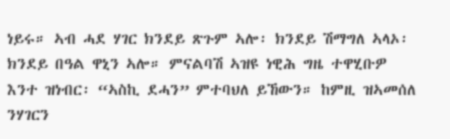ነይሩ። ኣብ ሓደ ሃገር ክንደይ ጽጉም ኣሎ፡ ክንደይ ሽማግለ ኣላኦ፡ ክንደይ በዓል ዋኒን ኣሎ። ምናልባሽ ኣዝዩ ነዊሕ ግዜ ተዋሂቡዎ እንተ ዝነብር፡ “ኣስኪ ደሓን” ምተባህለ ይኸውን። ከምዚ ዝኣመሰለ ንሃገርን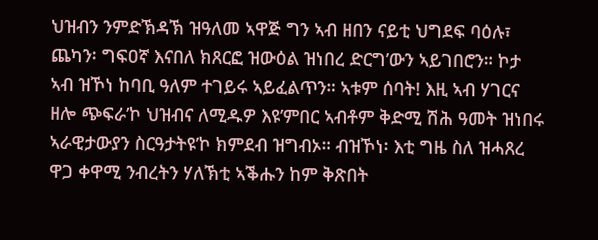ህዝብን ንምድኽዳኽ ዝዓለመ ኣዋጅ ግን ኣብ ዘበን ናይቲ ህግደፍ ባዕሉ፣ ጨካን፡ ግፍዐኛ እናበለ ክጸርፎ ዝውዕል ዝነበረ ድርግ’ውን ኣይገበሮን። ኮታ ኣብ ዝኾነ ከባቢ ዓለም ተገይሩ ኣይፈልጥን። ኣቱም ሰባት! እዚ ኣብ ሃገርና ዘሎ ጭፍራ’ኮ ህዝብና ለሚዱዎ እዩ’ምበር ኣብቶም ቅድሚ ሽሕ ዓመት ዝነበሩ ኣራዊታውያን ስርዓታትዩ’ኮ ክምደብ ዝግብኦ። ብዝኾነ፡ እቲ ግዜ ስለ ዝሓጸረ ዋጋ ቀዋሚ ንብረትን ሃለኽቲ ኣቕሑን ከም ቅጽበት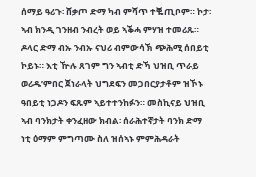ሰማይ ዓሪጉ፡ ሸቃጦ ድማ ካብ ምሻጥ ተቘጢቦም። ኮታ፡ ኣብ ክንዲ ገንዘብ ንብረት ወይ ኣቕሓ ምሃዝ ተመሪጹ። ዶላር ድማ ብኡ ንብኡ ናህሪ ብምውሳኽ ጭሕሚ ሰበይቲ ኮይኑ። እቲ ዅሉ ጸገም ግን ኣብቲ ድኻ ህዝቢ ጥራይ ወሪዱ’ምበር ጀነራላት ህግደፍን መጋበርያታቶም ዝኾኑ ዓበይቲ ነጋዶን ፍጹም ኣይተተንከፉን። መስኪናይ ህዝቢ ኣብ ባንክታት ቀንፈዘው ክብል፡ ሰራሕተኛታት ባንክ ድማ ነቲ ዕማም ምግጣሙ ስለ ዝሰኣኑ ምምሕዳራት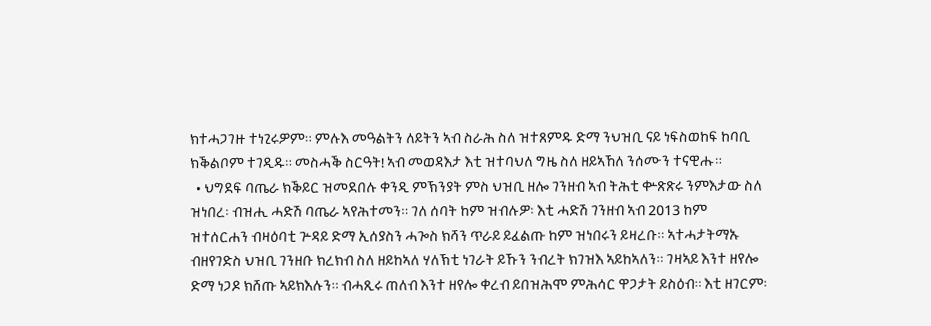ክተሓጋገዙ ተነጊሩዎም። ምሉእ መዓልትን ለይትን ኣብ ስራሕ ስለ ዝተጸምዱ ድማ ንህዝቢ ናይ ነፍስወከፍ ከባቢ ክቕልቦም ተገዲዱ። መስሓቕ ስርዓት! ኣብ መወዳእታ እቲ ዝተባህለ ግዜ ስለ ዘይኣኸለ ንሰሙን ተናዊሑ።
  • ህግደፍ ባጤራ ክቕይር ዝመደበሉ ቀንዲ ምኽንያት ምስ ህዝቢ ዘሎ ገንዘብ ኣብ ትሕቲ ቍጽጽሩ ንምእታው ስለ ዝነበረ፡ ብዝሒ ሓድሽ ባጤራ ኣየሕተመን። ገለ ሰባት ከም ዝብሉዎ፡ እቲ ሓድሽ ገንዘብ ኣብ 2013 ከም ዝተሰርሐን ብዛዕባቲ ጕዳይ ድማ ኢሰያስን ሓጐስ ክሻን ጥራይ ይፈልጡ ከም ዝነበሩን ይዛረቡ። ኣተሓታትማኡ ብዘየገድስ ህዝቢ ገንዘቡ ክረክብ ስለ ዘይከኣለ ሃለኽቲ ነገራት ይኹን ንብረት ክገዝእ ኣይከኣለን። ገዛኣይ እንተ ዘየሎ ድማ ነጋዶ ክሸጡ ኣይክእሉን። ብሓጺሩ ጠለብ እንተ ዘየሎ ቀረብ ይበዝሕሞ ምሕሳር ዋጋታት ይስዕብ። እቲ ዘገርም፡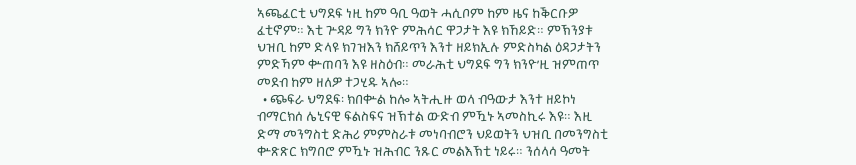ኣጫፈርቲ ህግደፍ ነዚ ከም ዓቢ ዓወት ሓሲቦም ከም ዜና ከቕርቡዎ ፈቲኖም። እቲ ጕዳይ ግን ክንዮ ምሕሳር ዋጋታት እዩ ክኸይድ። ምኽንያቱ ህዝቢ ከም ድላዩ ክገዝእን ክሸይጥን እንተ ዘይክኢሉ ምድስካል ዕዳጋታትን ምድኻም ቍጠባን እዩ ዘስዕብ። መራሕቲ ህግደፍ ግን ክንዮ’ዚ ዝምጠጥ መደብ ከም ዘለዎ ተጋሂዱ ኣሎ።
  • ጭፍራ ህግደፍ፡ ክበቍል ከሎ ኣትሒዙ ወላ ብዓውታ እንተ ዘይኮነ ብማርክሰ ሌኒናዊ ፍልስፍና ዝኽተል ውድብ ምዃኑ ኣመስኪሩ እዩ። እዚ ድማ መንግስቲ ድሕሪ ምምስራቱ መነባብሮን ህይወትን ህዝቢ በመንግስቲ ቍጽጽር ክግበሮ ምዃኑ ዝሕብር ንጹር መልእኽቲ ነይሩ። ንሰላሳ ዓመት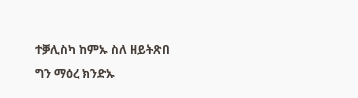ተቓሊስካ ከምኡ ስለ ዘይትጽበ ግን ማዕረ ክንድኡ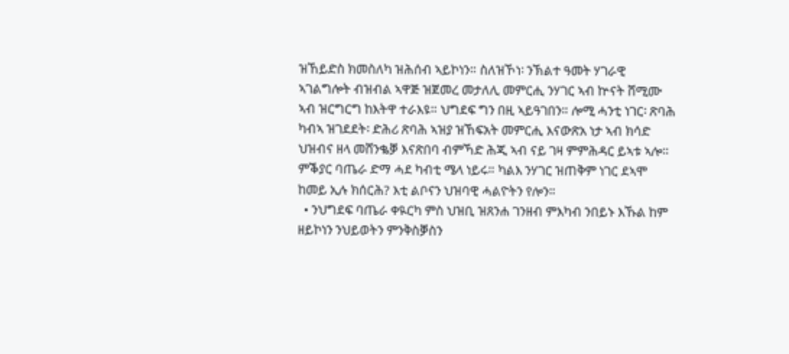ዝኸይድስ ክመስለካ ዝሕሰብ ኣይኮነን። ስለዝኾነ፡ ንኽልተ ዓመት ሃገራዊ ኣገልግሎት ብዝብል ኣዋጅ ዝጀመረ መታለሊ መምርሒ ንሃገር ኣብ ኵናት ሸሚሙ ኣብ ዝርግርግ ከእትዋ ተራእዩ። ህግደፍ ግን በዚ ኣይዓገበን። ሎሚ ሓንቲ ነገር፡ ጽባሕ ካብኣ ዝገደደት፡ ድሕሪ ጽባሕ ኣዝያ ዝኸፍአት መምርሒ እናውጽአ ነታ ኣብ ክሳድ ህዝብና ዘላ መሸንቈቓ እናጽበባ ብምኻድ ሕጂ ኣብ ናይ ገዛ ምምሕዳር ይኣቱ ኣሎ። ምቕያር ባጤራ ድማ ሓደ ካብቲ ሜላ ነይሩ። ካልእ ንሃገር ዝጠቅም ነገር ደኣሞ ከመይ ኢሉ ክሰርሕ? እቲ ልቦናን ህዝባዊ ሓልዮትን የሎን።
  • ንህግደፍ ባጤራ ቀዪርካ ምስ ህዝቢ ዝጸንሐ ገንዘብ ምእካብ ንበይኑ እኹል ከም ዘይኮነን ንህይወትን ምንቅስቓስን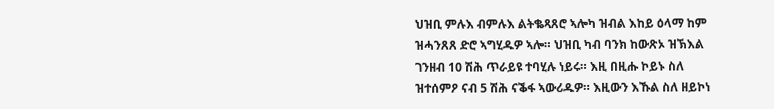ህዝቢ ምሉእ ብምሉእ ልትቈጻጸሮ ኣሎካ ዝብል እከይ ዕላማ ከም ዝሓንጸጸ ድሮ ኣግሂዱዎ ኣሎ። ህዝቢ ካብ ባንክ ከውጽኦ ዝኽእል ገንዘብ 10 ሽሕ ጥራይዩ ተባሂሉ ነይሩ። እዚ በዚሑ ኮይኑ ስለ ዝተሰምዖ ናብ 5 ሽሕ ናቕፋ ኣውሪዱዎ። እዚውን እኹል ስለ ዘይኮነ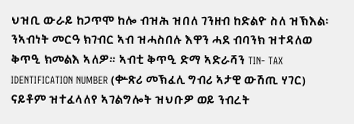ህዝቢ ውራይ ከጋጥሞ ከሎ ብዝሕ ዝበለ ገንዘብ ከድልዮ ስለ ዝኽእል፡ ንኣብነት መርዓ ክገብር ኣብ ዝሓስበሉ እዋን ሓደ ብባንክ ዝተዳለወ ቅጥዒ ክመልእ ኣለዎ። ኣብቲ ቅጥዒ ድማ ኣድራሻን TIN- TAX IDENTIFICATION NUMBER (ቍጽሪ መኽፈሊ ግብሪ ኣታዊ ውሽጢ ሃገር) ናይቶም ዝተፈላለየ ኣገልግሎት ዝህቡዎ ወይ ንብረት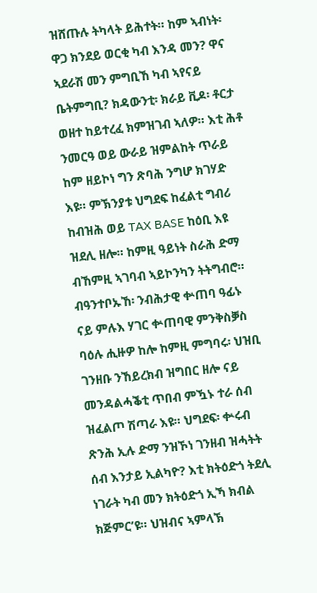ዝሸጡሉ ትካላት ይሕተት። ከም ኣብነት፡ ዋጋ ክንደይ ወርቂ ካብ እንዳ መን? ዋና ኣደራሽ መን ምግቢኸ ካብ ኣየናይ ቤትምግቢ? ክዳውንቲ፡ ክራይ ቪዶ፡ ቶርታ ወዘተ ከይተረፈ ክምዝገብ ኣለዎ። እቲ ሕቶ ንመርዓ ወይ ውራይ ዝምልከት ጥራይ ከም ዘይኮነ ግን ጽባሕ ንግሆ ክገሃድ እዩ። ምኽንያቱ ህግደፍ ከፈልቲ ግብሪ ከብዝሕ ወይ TAX BASE ከዕቢ እዩ ዝደሊ ዘሎ። ከምዚ ዓይነት ስራሕ ድማ ብኸምዚ ኣገባብ ኣይኮንካን ትትግብሮ። ብዓንተቦኡኸ፡ ንብሕታዊ ቍጠባ ዓፊኑ ናይ ምሉእ ሃገር ቍጠባዊ ምንቅስቓስ ባዕሉ ሒዙዎ ከሎ ከምዚ ምግባሩ፡ ህዝቢ ገንዘቡ ንኸይረክብ ዝግበር ዘሎ ናይ መንዳልሓቕቲ ጥበብ ምዃኑ ተራ ሰብ ዝፈልጦ ሽጣራ እዩ። ህግደፍ፡ ቍሩብ ጽንሕ ኢሉ ድማ ንዝኾነ ገንዘብ ዝሓትት ሰብ እንታይ ኢልካዮ? እቲ ክትዕድጎ ትደሊ ነገራት ካብ መን ክትዕድጎ ኢኻ ክብል ክጅምር’ዩ። ህዝብና ኣምላኽ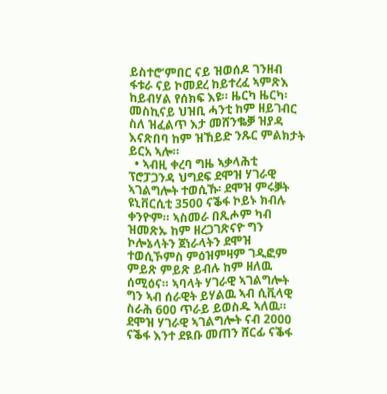ይስተሮ’ምበር ናይ ዝወሰዶ ገንዘብ ፋቱራ ናይ ኮመደረ ከይተረፈ ኣምጽእ ከይብሃል የሰክፍ እዩ። ዜርካ ዜርካ፡ መስኪናይ ህዝቢ ሓንቲ ከም ዘይገብር ስለ ዝፈልጥ እታ መሸንቈቓ ዝያዳ እናጽበባ ከም ዝኸይድ ንጹር ምልክታት ይርአ ኣሎ።
  • ኣብዚ ቀረባ ግዜ ኣቃላሕቲ ፕሮፓጋንዳ ህግደፍ ደሞዝ ሃገራዊ ኣገልግሎት ተወሲኹ፡ ደሞዝ ምሩቓት ዩኒቨርሲቲ 3500 ናቕፋ ኮይኑ ክብሉ ቀንዮም። ኣስመራ በጺሖም ካብ ዝመጽኡ ከም ዘረጋገጽናዮ ግን ኮሎኔላትን ጀነራላትን ደሞዝ ተወሲኾምስ ምዕዝምዛም ገዲፎም ምይጽ ምይጽ ይብሉ ከም ዘለዉ ሰሚዕና። ኣባላት ሃገራዊ ኣገልግሎት ግን ኣብ ሰራዊት ይሃልዉ ኣብ ሲቪላዊ ስራሕ 600 ጥራይ ይወስዱ ኣለዉ። ደሞዝ ሃገራዊ ኣገልግሎት ናብ 2000 ናቕፋ እንተ ደዪቡ መጠን ሸርፊ ናቕፋ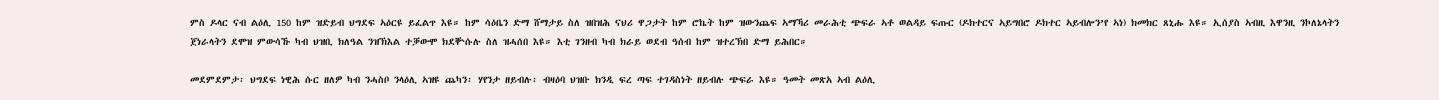ምስ ዶላር ናብ ልዕሊ 150 ከም ዝድይብ ህግደፍ ኣዕርዩ ይፈልጥ እዩ። ከም ሳዕቤን ድማ ሸማታይ ስለ ዝበዝሕ ናህሪ ዋጋታት ከም ሮኬት ከም ዝውንጨፍ ኣማኻሪ መራሕቲ ጭፍራ ኣቶ ወልዳይ ፍጡር (ዶክተርና ኣይግበሮ ዶክተር ኣይብሎን’የ ኣነ) ክመክር ጸኒሑ እዩ። ኢሰያስ ኣብዚ እዋንዚ ንኮለኔላትን ጀነራላትን ደሞዝ ምውሳኹ ካብ ህዝቢ ክለዓል ንዝኽእል ተቓውሞ ክደቝሱሉ ስለ ዝሓሰበ እዩ። እቲ ገንዘብ ካብ ክራይ ወደብ ዓሰብ ከም ዝተረኽበ ድማ ይሕበር።

መደምደምታ፡ ህግደፍ ነዊሕ ሱር ዘለዎ ካብ ንሓስቦ ንላዕሊ ኣዝዩ ጨካን፡ ሃየንታ ዘይብሉ፡ ብዛዕባ ህዝቡ ክንዲ ፍረ ጣፍ ተገዳስነት ዘይብሉ ጭፍራ እዩ። ዓመት መጽአ ኣብ ልዕሊ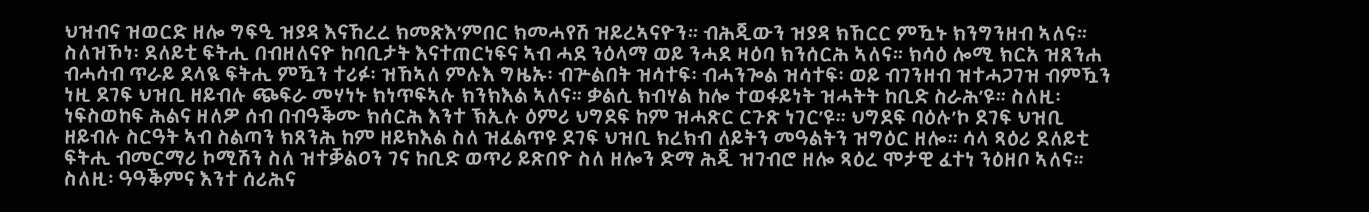ህዝብና ዝወርድ ዘሎ ግፍዒ ዝያዳ እናኸረረ ክመጽእ’ምበር ክመሓየሽ ዝይረኣናዮን። ብሕጂውን ዝያዳ ክኸርር ምዃኑ ክንግንዘብ ኣለና። ስለዝኾነ፡ ደለይቲ ፍትሒ በብዘለናዮ ከባቢታት እናተጠርነፍና ኣብ ሓደ ንዕላማ ወይ ንሓደ ዛዕባ ክንሰርሕ ኣለና። ክሳዕ ሎሚ ክርአ ዝጸንሐ ብሓሳብ ጥራይ ደላዪ ፍትሒ ምዃን ተሪፉ፡ ዝኸኣለ ምሉእ ግዜኡ፡ ብጕልበት ዝሳተፍ፡ ብሓንጐል ዝሳተፍ፡ ወይ ብገንዘብ ዝተሓጋገዝ ብምዃን ነዚ ደገፍ ህዝቢ ዘይብሉ ጭፍራ መሃነኑ ክነጥፍኣሉ ክንክእል ኣለና። ቃልሲ ክብሃል ከሎ ተወፋይነት ዝሓትት ከቢድ ስራሕ’ዩ። ስለዚ፡ ነፍስወከፍ ሕልና ዘለዎ ሰብ በብዓቕሙ ክሰርሕ እንተ ኽኢሉ ዕምሪ ህግደፍ ከም ዝሓጽር ርጉጽ ነገር’ዩ። ህግደፍ ባዕሉ’ኮ ደገፍ ህዝቢ ዘይብሉ ስርዓት ኣብ ስልጣን ክጸንሕ ከም ዘይክእል ስለ ዝፈልጥዩ ደገፍ ህዝቢ ክረክብ ለይትን መዓልትን ዝግዕር ዘሎ። ሳላ ጻዕሪ ደለይቲ ፍትሒ ብመርማሪ ኮሚሽን ስለ ዝተቓልዐን ገና ከቢድ ወጥሪ ይጽበዮ ስለ ዘሎን ድማ ሕጂ ዝገብሮ ዘሎ ጻዕረ ሞታዊ ፈተነ ንዕዘቦ ኣለና። ስለዚ፡ ዓዓቕምና እንተ ሰሪሕና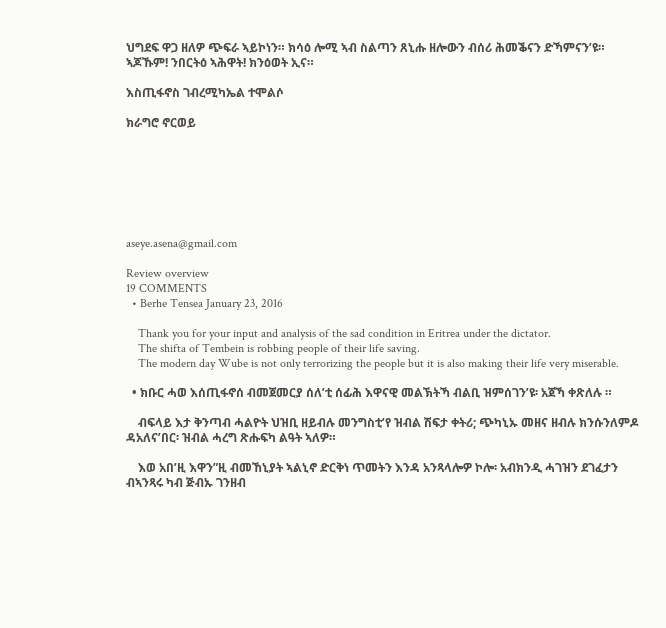ህግደፍ ዋጋ ዘለዎ ጭፍራ ኣይኮነን። ክሳዕ ሎሚ ኣብ ስልጣን ጸኒሑ ዘሎውን ብሰሪ ሕመቕናን ድኻምናን’ዩ። ኣጆኹም! ንበርትዕ ኣሕዋት! ክንዕወት ኢና።

እስጢፋኖስ ገብረሚካኤል ተሞልሶ

ክራግሮ ኖርወይ







aseye.asena@gmail.com

Review overview
19 COMMENTS
  • Berhe Tensea January 23, 2016

    Thank you for your input and analysis of the sad condition in Eritrea under the dictator.
    The shifta of Tembein is robbing people of their life saving.
    The modern day Wube is not only terrorizing the people but it is also making their life very miserable.

  • ክቡር ሓወ እሰጢፋኖሰ ብመጀመርያ ሰለ’ቲ ሰፊሕ እዋናዊ መልኽትኻ ብልቢ ዝምሰገን’ዩ፡ አጀኻ ቀጽለሉ ።

    ብፍላይ እታ ቅንጣብ ሓልዮት ህዝቢ ዘይብሉ መንግስቲ’የ ዝብል ሽፍታ ቀትሪ; ጭካኒኡ መዘና ዘብሉ ክንሱንለምዶ ዳአለና’በር፡ ዝብል ሓረግ ጽሑፍካ ልዓት ኣለዎ።

    እወ አበ’ዚ እዋን”ዚ ብመኸኒያት ኣልኒኖ ድርቅነ ጥመትን እንዳ አንጻላሎዎ ኮሎ፡ አብክንዲ ሓገዝን ደገፈታን ብኣንጻሩ ካብ ጅብኡ ገንዘብ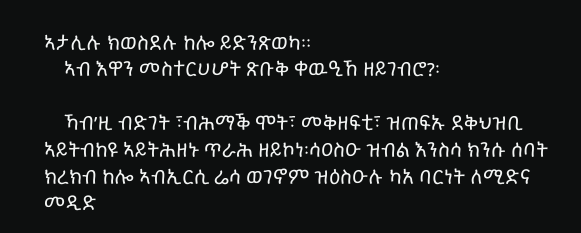ኣታሊሉ ክወስደሉ ከሎ ይድንጽወካ።
    ኣብ እዋን መስተርሀሆት ጽቡቅ ቀዉዒኸ ዘይገብሮ?፡

    ኻብ’ዚ ብድገት ፣ብሕማቕ ሞት፣ መቅዘፍቲ፣ ዝጠፍኡ ደቅህዝቢ ኣይትብከዩ ኣይትሕዘኑ ጥራሕ ዘይኮነ፡ሳዐስዑ ዝብል እንስሳ ክንሱ ሰባት ክረክብ ከሎ ኣብኢርሲ ሬሳ ወገኖም ዝዕስዑሉ ካአ ባርነት ለሚድና መዲድ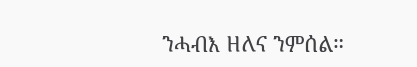ንሓብእ ዘለና ንምሰል።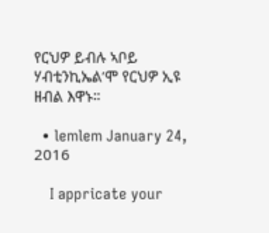የርህዎ ይብሉ ኣቦይ ሃብቲንኪኤል’ሞ የርህዎ ኢዩ ዘብል እዋኑ።

  • lemlem January 24, 2016

    I appricate your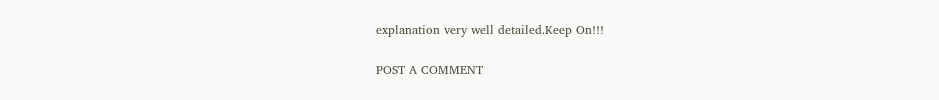explanation very well detailed.Keep On!!!

POST A COMMENT